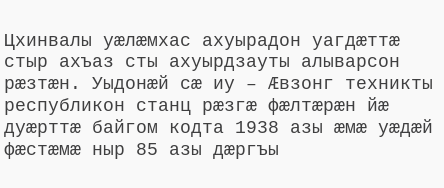Цхинвалы уæлæмхас ахуырадон уагдæттæ  стыр ахъаз сты ахуырдзауты алыварсон рæзтæн. Уыдонæй сæ иу – Æвзонг техникты республикон станц рæзгæ фæлтæрæн йæ дуæрттæ байгом кодта 1938 азы æмæ уæдæй фæстæмæ ныр 85 азы дæргъы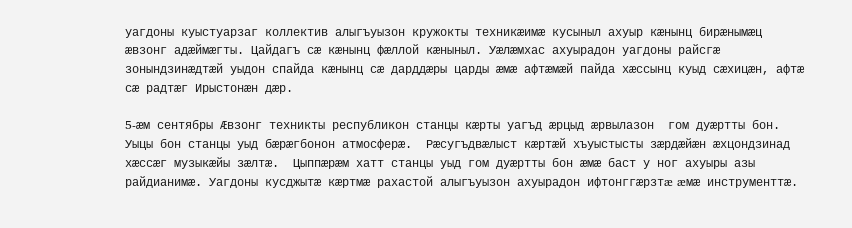уагдоны куыстуарзаг коллектив алыгъуызон кружокты техникæимæ кусыныл ахуыр кæнынц бирæнымæц æвзонг адæймæгты. Цайдагъ сæ кæнынц фæллой кæныныл. Уæлæмхас ахуырадон уагдоны райсгæ зонындзинæдтæй уыдон спайда кæнынц сæ дарддæры царды æмæ афтæмæй пайда хæссынц куыд сæхицæн, афтæ сæ радтæг Ирыстонæн дæр.

5-æм сентябры Æвзонг техникты республикон станцы кæрты уагъд æрцыд æрвылазон  гом дуæртты бон. Уыцы бон станцы уыд бæрæгбонон атмосферæ.  Рæсугъдвæлыст кæртæй хъуыстысты зæрдæйæн æхцондзинад хæссæг музыкæйы зæлтæ.  Цыппæрæм хатт станцы уыд гом дуæртты бон æмæ баст у ног ахуыры азы райдианимæ. Уагдоны кусджытæ кæртмæ рахастой алыгъуызон ахуырадон ифтонггæрзтæ æмæ инструменттæ.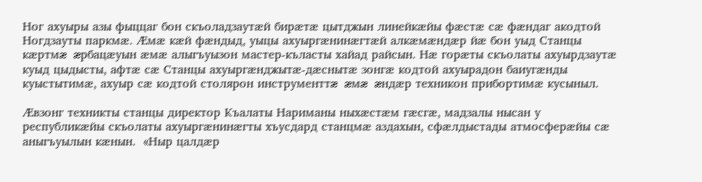Ног ахуыры азы фыццаг бон скъоладзаутæй бирæтæ цытджын линейкæйы фæстæ сæ фæндаг акодтой Ногдзауты паркмæ. Æмæ кæй фæндыд, уыцы ахуыргæнинæгтæй алкæмæндæр йæ бон уыд Станцы кæртмæ æрбацæуын æмæ алыгъуызон мастер-къласты хайад райсын. Нæ горæты скъолаты ахуырдзаутæ куыд цыдысты, афтæ сæ Станцы ахуыргæнджытæ-дæснытæ зонгæ кодтой ахуырадон баиугæнды куыстытимæ, ахуыр сæ кодтой столярон инструменттæ æмæ æндæр техникон прибортимæ кусыныл.

Æвзонг техникты станцы директор Къалаты Нариманы ныхæстæм гæсгæ, мадзалы нысан у республикæйы скъолаты ахуыргæнинæгты хъусдард станцмæ аздахын, сфæлдыстады атмосферæйы сæ аныгъуылын кæнын.  «Ныр цалдæр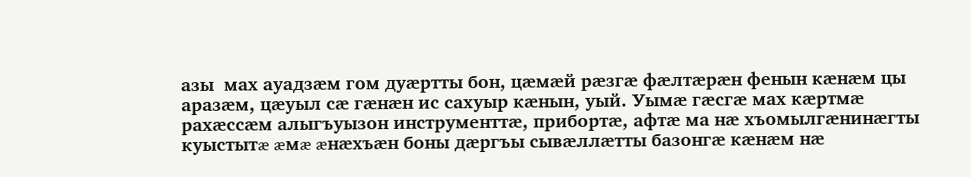азы  мах ауадзæм гом дуæртты бон, цæмæй рæзгæ фæлтæрæн фенын кæнæм цы аразæм, цæуыл сæ гæнæн ис сахуыр кæнын, уый. Уымæ гæсгæ мах кæртмæ рахæссæм алыгъуызон инструменттæ, прибортæ, афтæ ма нæ хъомылгæнинæгты куыстытæ æмæ æнæхъæн боны дæргъы сывæллæтты базонгæ кæнæм нæ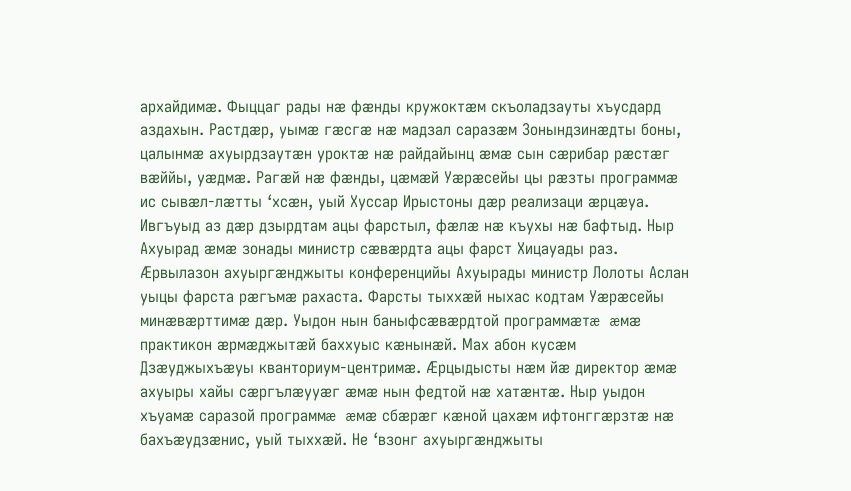архайдимæ. Фыццаг рады нæ фæнды кружоктæм скъоладзауты хъусдард аздахын. Растдæр, уымæ гæсгæ нæ мадзал саразæм Зонындзинæдты боны, цалынмæ ахуырдзаутæн уроктæ нæ райдайынц æмæ сын сæрибар рæстæг вæййы, уæдмæ. Рагæй нæ фæнды, цæмæй Уæрæсейы цы рæзты программæ ис сывæл-лæтты ‘хсæн, уый Хуссар Ирыстоны дæр реализаци æрцæуа. Ивгъуыд аз дæр дзырдтам ацы фарстыл, фæлæ нæ къухы нæ бафтыд. Ныр  Ахуырад æмæ зонады министр сæвæрдта ацы фарст Хицауады раз. Æрвылазон ахуыргæнджыты конференцийы Ахуырады министр Лолоты Аслан уыцы фарста рæгъмæ рахаста. Фарсты тыххæй ныхас кодтам Уæрæсейы минæвæрттимæ дæр. Уыдон нын баныфсæвæрдтой программæтæ æмæ практикон æрмæджытæй баххуыс кæнынæй. Мах абон кусæм Дзæуджыхъæуы кванториум-центримæ. Æрцыдысты нæм йæ директор æмæ ахуыры хайы сæргълæууæг æмæ нын федтой нæ хатæнтæ. Ныр уыдон хъуамæ саразой программæ æмæ сбæрæг кæной цахæм ифтонггæрзтæ нæ бахъæудзæнис, уый тыххæй. Не ‘взонг ахуыргæнджыты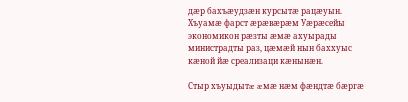дæр бахъæудзæн курсытæ рацæуын. Хъуамæ фарст æрæвæрæм Уæрæсейы экономикон рæзты æмæ ахуырады министрадты раз, цæмæй нын баххуыс кæной йæ среализаци кæнынæн.

Стыр хъуыдытæ æмæ нæм фæндтæ бæргæ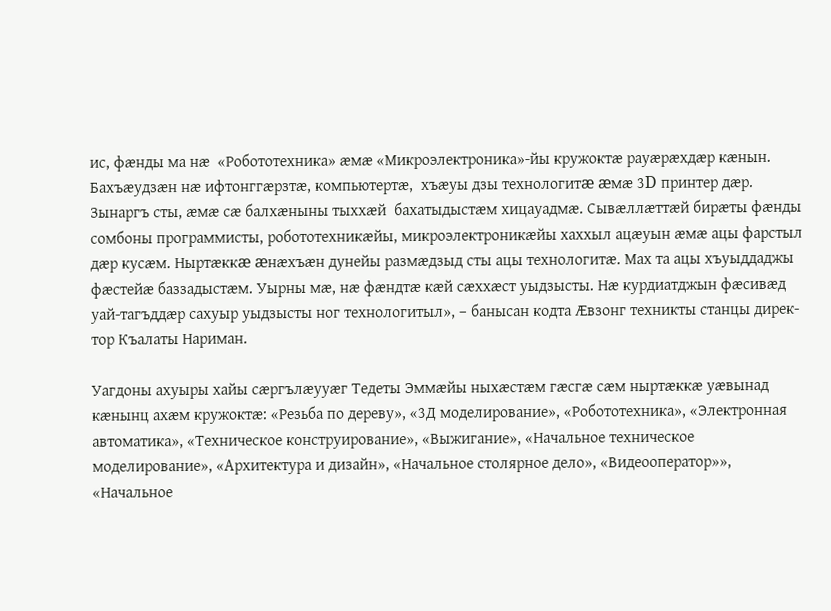ис, фæнды ма нæ  «Робототехника» æмæ «Микроэлектроника»-йы кружоктæ рауæрæхдæр кæнын. Бахъæудзæн нæ ифтонггæрзтæ, компьютертæ,  хъæуы дзы технологитæ æмæ 3D принтер дæр. Зынаргъ сты, æмæ сæ балхæныны тыххæй  бахатыдыстæм хицауадмæ. Сывæллæттæй бирæты фæнды сомбоны программисты, робототехникæйы, микроэлектроникæйы хаххыл ацæуын æмæ ацы фарстыл дæр кусæм. Ныртæккæ æнæхъæн дунейы размæдзыд сты ацы технологитæ. Мах та ацы хъуыддаджы фæстейæ баззадыстæм. Уырны мæ, нæ фæндтæ кæй сæххæст уыдзысты. Нæ курдиатджын фæсивæд уай-тагъддæр сахуыр уыдзысты ног технологитыл», – банысан кодта Æвзонг техникты станцы дирек-тор Къалаты Нариман.

Уагдоны ахуыры хайы сæргълæууæг Тедеты Эммæйы ныхæстæм гæсгæ сæм ныртæккæ уæвынад кæнынц ахæм кружоктæ: «Резьба по дереву», «3Д моделирование», «Робототехника», «Электронная автоматика», «Техническое конструирование», «Выжигание», «Начальное техническое моделирование», «Архитектура и дизайн», «Начальное столярное дело», «Видеооператор»», «Начальное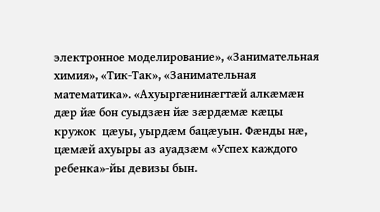электронное моделирование», «Занимательная химия», «Тик-Так», «Занимательная математика». «Ахуыргæнинæгтæй алкæмæн дæр йæ бон суыдзæн йæ зæрдæмæ кæцы кружок  цæуы, уырдæм бацæуын. Фæнды нæ, цæмæй ахуыры аз ауадзæм «Успех каждого ребенка»-йы девизы бын.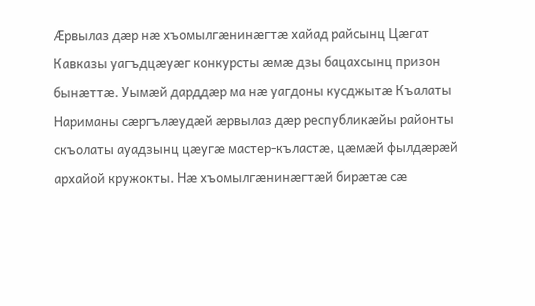Æрвылаз дæр нæ хъомылгæнинæгтæ хайад райсынц Цæгат Кавказы уагъдцæуæг конкурсты æмæ дзы бацахсынц призон бынæттæ. Уымæй дарддæр ма нæ уагдоны кусджытæ Къалаты Нариманы сæргълæудæй æрвылаз дæр республикæйы районты  скъолаты ауадзынц цæугæ мастер-къластæ, цæмæй фылдæрæй архайой кружокты. Нæ хъомылгæнинæгтæй бирæтæ сæ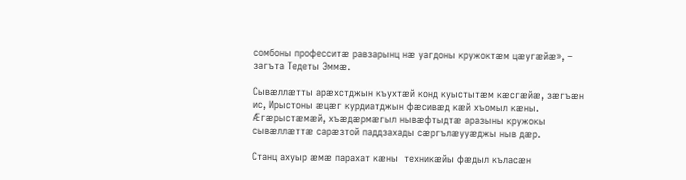сомбоны професситæ равзарынц нæ уагдоны кружоктæм цæугæйæ», – загъта Тедеты Эммæ.

Сывæллæтты арæхстджын къухтæй конд куыстытæм кæсгæйæ, зæгъæн ис, Ирыстоны æцæг курдиатджын фæсивæд кæй хъомыл кæны. Æгæрыстæмæй, хъæдæрмæгыл нывæфтыдтæ аразыны кружокы сывæллæттæ сарæзтой паддзахады сæргълæууæджы ныв дæр.

Станц ахуыр æмæ парахат кæны  техникæйы фæдыл къласæн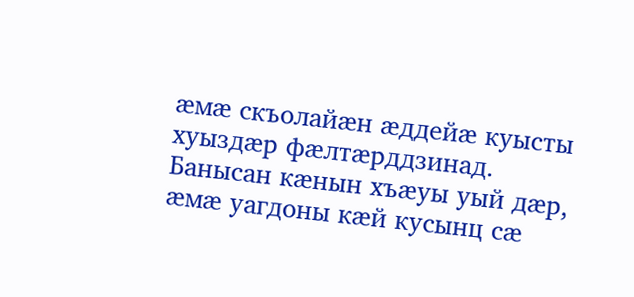æмæ скъолайæн æддейæ куысты хуыздæр фæлтæрддзинад. Банысан кæнын хъæуы уый дæр, æмæ уагдоны кæй кусынц сæ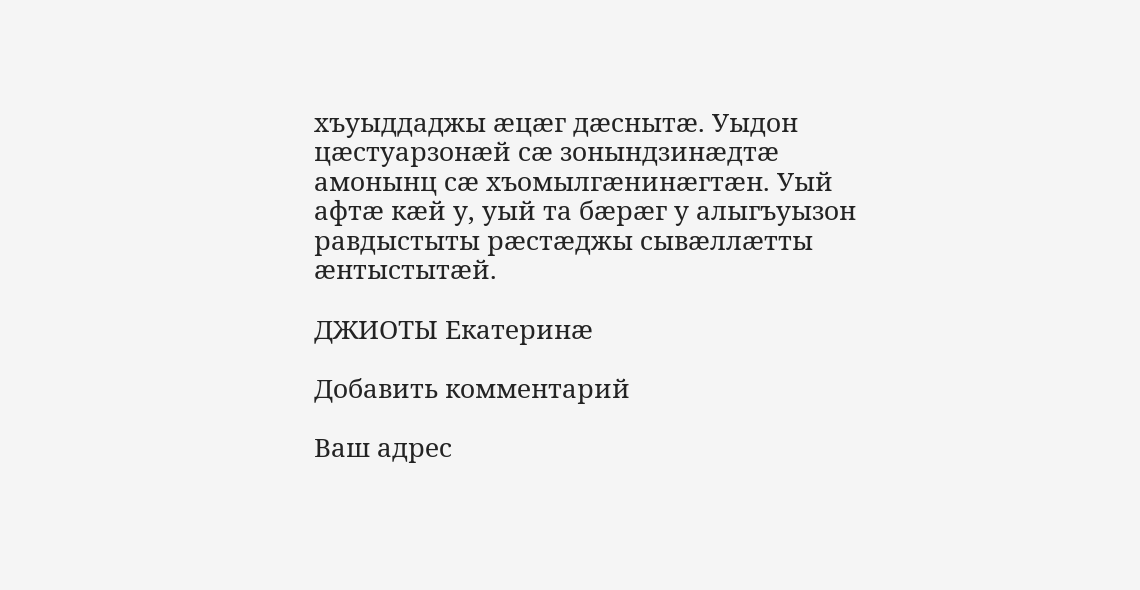хъуыддаджы æцæг дæснытæ. Уыдон цæстуарзонæй сæ зонындзинæдтæ амонынц сæ хъомылгæнинæгтæн. Уый афтæ кæй у, уый та бæрæг у алыгъуызон равдыстыты рæстæджы сывæллæтты æнтыстытæй.

ДЖИОТЫ Екатеринæ

Добавить комментарий

Ваш адрес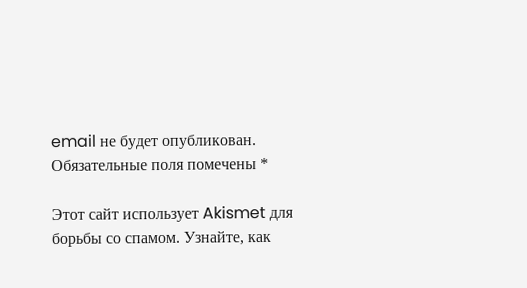email не будет опубликован. Обязательные поля помечены *

Этот сайт использует Akismet для борьбы со спамом. Узнайте, как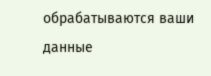обрабатываются ваши данные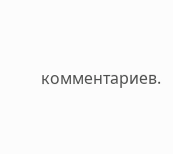комментариев.